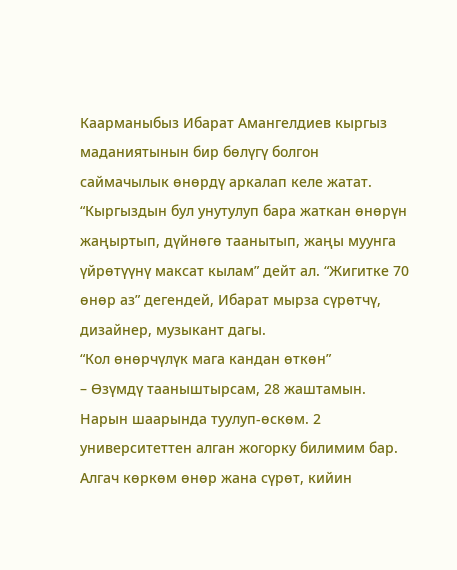Каарманыбыз Ибарат Амангелдиев кыргыз маданиятынын бир бөлүгү болгон саймачылык өнөрдү аркалап келе жатат. “Кыргыздын бул унутулуп бара жаткан өнөрүн жаңыртып, дүйнөгө таанытып, жаңы муунга үйрөтүүнү максат кылам” дейт ал. “Жигитке 70 өнөр аз” дегендей, Ибарат мырза сүрөтчү, дизайнер, музыкант дагы.
“Кол өнөрчүлүк мага кандан өткөн”
– Өзүмдү тааныштырсам, 28 жаштамын. Нарын шаарында туулуп-өскөм. 2 университеттен алган жогорку билимим бар. Алгач көркөм өнөр жана сүрөт, кийин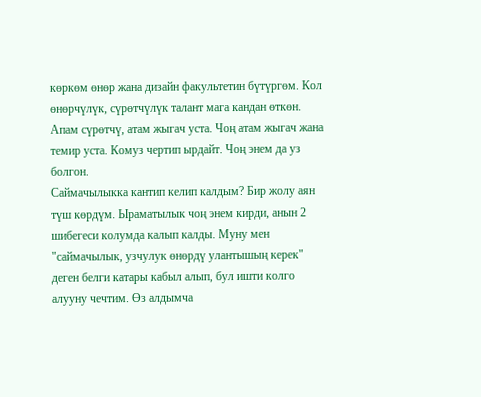көркөм өнөр жана дизайн факультетин бүтүргөм. Кол өнөрчүлүк, сүрөтчүлүк талант мага кандан өткөн. Апам сүрөтчү, атам жыгач уста. Чоң атам жыгач жана темир уста. Комуз чертип ырдайт. Чоң энем да уз болгон.
Саймачылыкка кантип келип калдым? Бир жолу аян түш көрдүм. Ыраматылык чоң энем кирди, анын 2 шибегеси колумда калып калды. Муну мен "саймачылык, узчулук өнөрдү улантышың керек" деген белги катары кабыл алып, бул ишти колго алууну чечтим. Өз алдымча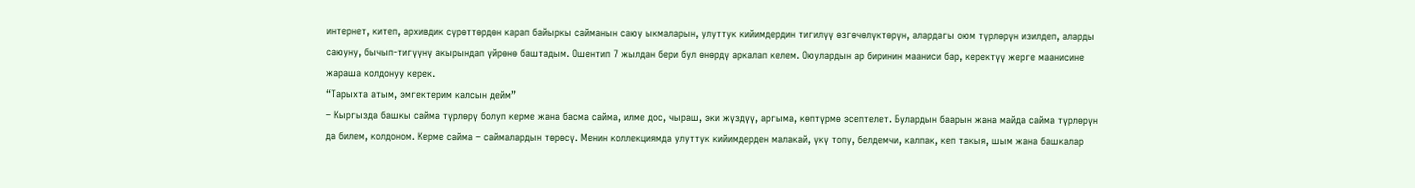интернет, китеп, архивдик сүрөттөрдөн карап байыркы сайманын саюу ыкмаларын, улуттук кийимдердин тигилүү өзгөчөлүктөрүн, алардагы оюм түрлөрүн изилдеп, аларды саюуну, бычып-тигүүнү акырындап үйрөнө баштадым. Ошентип 7 жылдан бери бул өнөрдү аркалап келем. Оюулардын ар биринин мааниси бар, керектүү жерге маанисине жараша колдонуу керек.
“Тарыхта атым, эмгектерим калсын дейм”
– Кыргызда башкы сайма түрлөрү болуп керме жана басма сайма, илме дос, чыраш, эки жүздүү, аргыма, көптүрмө эсептелет. Булардын баарын жана майда сайма түрлөрүн да билем, колдоном. Керме сайма – саймалардын төрөсү. Менин коллекциямда улуттук кийимдерден малакай, үкү топу, белдемчи, калпак, кеп такыя, шым жана башкалар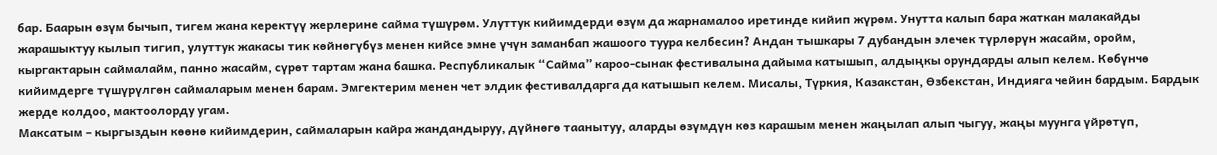бар. Баарын өзүм бычып, тигем жана керектүү жерлерине сайма түшүрөм. Улуттук кийимдерди өзүм да жарнамалоо иретинде кийип жүрөм. Унутта калып бара жаткан малакайды жарашыктуу кылып тигип, улуттук жакасы тик көйнөгүбүз менен кийсе эмне үчүн заманбап жашоого туура келбесин? Андан тышкары 7 дубандын элечек түрлөрүн жасайм, оройм, кыргактарын саймалайм, панно жасайм, сүрөт тартам жана башка. Республикалык “Сайма” кароо-сынак фестивалына дайыма катышып, алдыңкы орундарды алып келем. Көбүнчө кийимдерге түшүрүлгөн саймаларым менен барам. Эмгектерим менен чет элдик фестивалдарга да катышып келем. Мисалы, Түркия, Казакстан, Өзбекстан, Индияга чейин бардым. Бардык жерде колдоо, мактоолорду угам.
Максатым – кыргыздын көөнө кийимдерин, саймаларын кайра жандандыруу, дүйнөгө таанытуу, аларды өзүмдүн көз карашым менен жаңылап алып чыгуу, жаңы муунга үйрөтүп,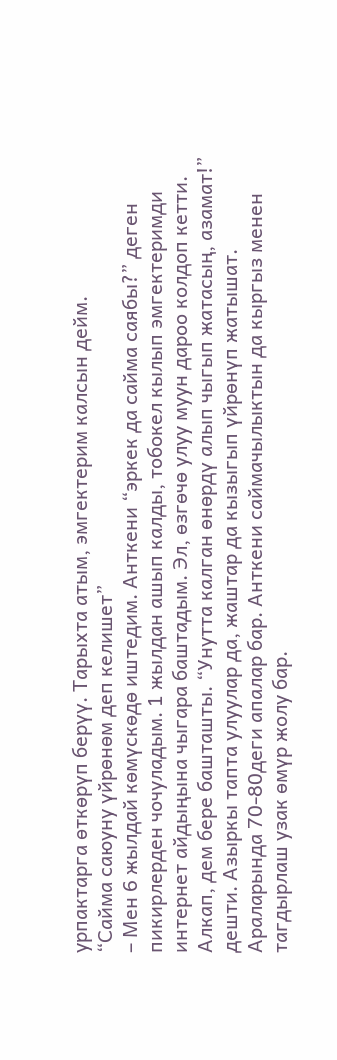урпактарга өткөрүп берүү. Тарыхта атым, эмгектерим калсын дейм.
“Сайма саюуну үйрөнөм деп келишет”
– Мен 6 жылдай көмүскөдө иштедим. Анткени “эркек да сайма саябы?” деген пикирлерден чочуладым. 1 жылдан ашып калды, тобокел кылып эмгектеримди интернет айдыңына чыгара баштадым. Эл, өзгөчө улуу муун дароо колдоп кетти. Алкап, дем бере башташты. “Унутта калган өнөрдү алып чыгып жатасың, азамат!” дешти. Азыркы тапта улуулар да, жаштар да кызыгып үйрөнүп жатышат. Араларында 70-80деги апалар бар. Анткени саймачылыктын да кыргыз менен тагдырлаш узак өмүр жолу бар.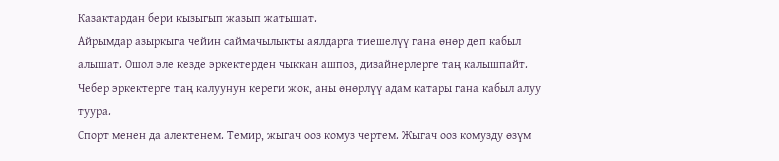Казактардан бери кызыгып жазып жатышат.
Айрымдар азыркыга чейин саймачылыкты аялдарга тиешелүү гана өнөр деп кабыл алышат. Ошол эле кезде эркектерден чыккан ашпоз, дизайнерлерге таң калышпайт. Чебер эркектерге таң калуунун кереги жок, аны өнөрлүү адам катары гана кабыл алуу туура.
Спорт менен да алектенем. Темир, жыгач ооз комуз чертем. Жыгач ооз комузду өзүм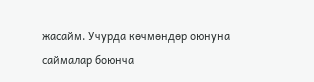жасайм. Учурда көчмөндөр оюнуна саймалар боюнча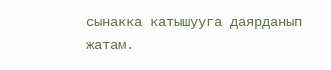сынакка катышууга даярданып жатам.